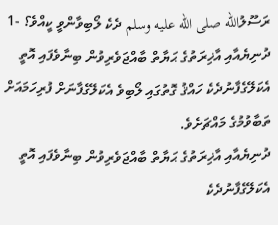ރަސޫލުالله صلى الله عليه وسلم ދެކެ ލޯބިވާންވީ ކީއްވެ؟ -1
ދުނިޔެއާއި އާޚިރަތުގެ ޙަޔާތް ބާއްޖަވެރިވުން ބިނާވެފައި އޮތީ އެކަލޭގެފާނުދެކެ ހައްޤު ގޮތުގައި ލޯބިވެ އެކަލޭގެފާނަށް ފުރިހަމައަށް ތަބާވުމުގެ މައްޗަށެވެ.
ދުނިޔެއާއި އާޚިރަތުގެ ޙަޔާތް ބާއްޖަވެރިވުން ބިނާވެފައި އޮތީ އެކަލޭގެފާނުދެކެ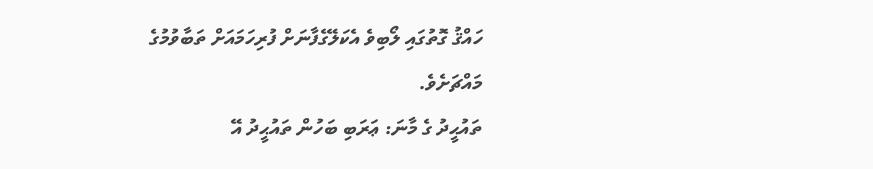ހައްޤު ގޮތުގައި ލޯބިވެ އެކަލޭގެފާނަށް ފުރިހަމައަށް ތަބާވުމުގެ މައްޗަށެވެ.
ތައުޙީދު ގެ މާނަ: ޢަރަބި ބަހުން ތައުޙީދު އޭ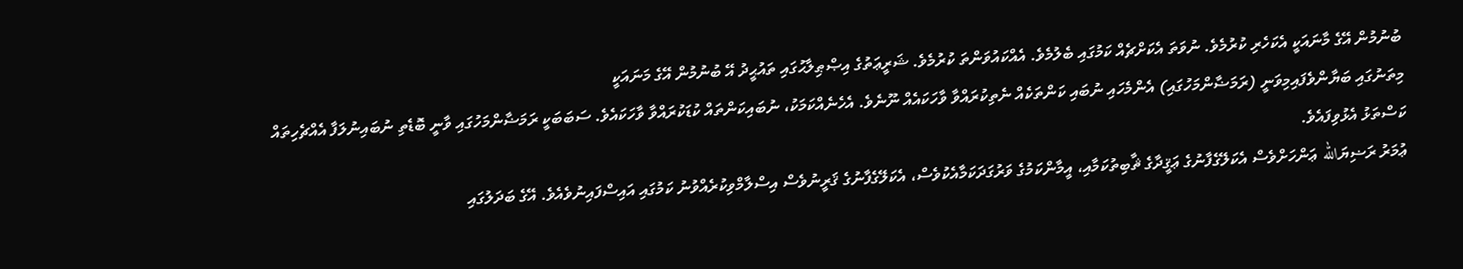ބުނުމުން އޭގެ މާނައަކީ އެކަހެރި ކުރުމެވެ. ނުވަތަ އެކަށްޗެއް ކަމުގައި ބެލުމެވެ. އެއްކައުވަންތަ ކުރުމެވެ. ޝަރީޢަތުގެ އިޞްޠިލާޙުގައި ތައުޙީދު އޭ ބުނުމުން އޭގެ މަނައަކީ
މިތަނުގައި ބަޔާންވެފައިމިވަނީ (ރަމަޟާންމަހުގައި) އެންމެހައި ނުބައި ކަންތަކެއް ނެތިކުރައްވާ ވާހަކައެއް ނޫނެވެ. އެހެނެއްކަމަކު، ނުބައިކަންތައް ކުޑަކުރައްވާ ވާހަކައެވެ. ސަބަބަކީ ރަމަޟާންމަހުގައި ވާނީ ބޮޑެތި ނުބައިނުލަފާ އެއްޗެހިތައް ކަސްތަޅު އެޅުވިފައެވެ.
ޢުމަރު ރަޟިޔަالله ޢަންހަށްވެސް އެކަލޭގެފާނުގެ ޢަޤީދާގެ ޘާބިތުކަމާއި، އީމާންކަމުގެ ވަރުގަދަކަމާއެކުވެސް، އެކަލޭގެފާނުގެ ޤަރީނުވެސް އިސްލާމްވިކުރެއްވުނު ކަމުގައި އައިސްފައިނުވެއެވެ. އޭގެ ބަދަލުގައި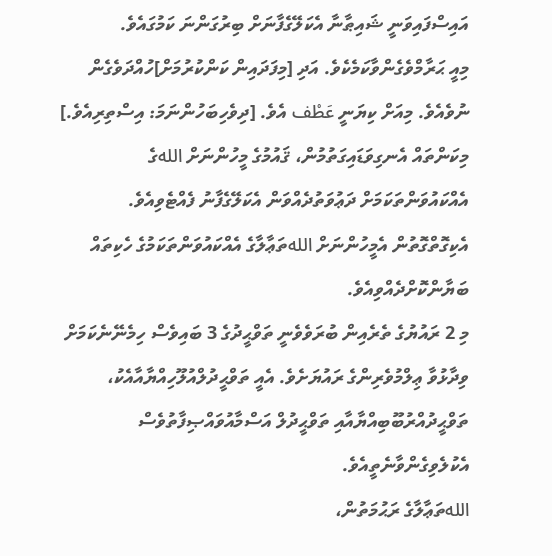އައިސްފައިވަނީ ޝައިޠާނާ އެކަލޭގެފާނަށް ބިރުގަންނަ ކަމުގައެވެ.
މިއީ ޙަރާމްވެގެންވާކަމެކެވެ. އަދި [މިފަދައިން ކަންކުރުމަށް]ހުއްދަވެގެން ނުވެއެވެ. މިއަށް ކިޔަނީ عَطْف އެވެ. [ދިވެހިބަހުންނަމަ: އިސްތިރިއެވެ.]
މިކަންތައް އެނގިވަޑައިގަތުމުން، ޤައުމުގެ މީހުންނަށް اللهގެ އެއްކައުވަންތަކަމަށް ދަޢުވަތުދެއްވަން އެކަލޭގެފާނު ފެއްޓެވިއެވެ. އެކިގޮތްގޮތުން އެމީހުންނަށް اللهތަޢާލާގެ އެއްކައުވަންތަކަމުގެ ހެކިތައް ބަޔާންކޮށްދެއްވިއެވެ.
މި 2 ރައުޔުގެ ތެރެއިން ބުރަވެވެނީ ތަވްޙީދުގެ 3 ބައިވެސް ހިމެނޭނެކަމަށް ވިދާޅުވާ ޢިލްމުވެރިންގެ ރައުޔަށެވެ. އެއީ ތަވްޙީދުލްއުލޫހިއްޔާއާއެކު، ތަވްޙީދުއްރުބޫބިއްޔާއާއި ތަވްޙީދުލް އަސްމާއުވައްޞިފާތުވެސް އެކުލެވިގެންވާނެތީއެވެ.
اللهތަޢާލާގެ ރަޙުމަތުން،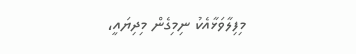މިފިލާވަޅާއެކު ނިމިގެން މިދިޔައީ،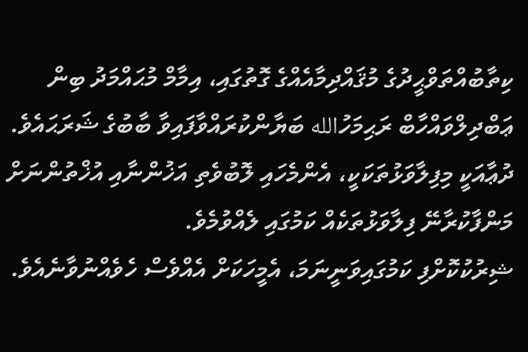ކިތާބުއްތަވްޙީދުގެ މުޤައްދިމާއެއްގެ ގޮތުގައި، އިމާމް މުޙައްމަދު ބިން ޢަބްދިލްވައްހާބް ރަޙިމަހުالله ބަޔާންކުރައްވާފައިވާ ބާބުގެ ޝަރަޙައެވެ. ދުޢާއަކީ މިފިލާވަޅުތަކަކީ، އެންމެހައި ލޮބުވެތި އަޚުންނާއި އުޚްތުންނަށް މަންފާކުރާނޭ ފިލާވަޅުތަކެއް ކަމުގައި ލެއްވުމެވެ.
ޝިރުކުކޮށްފި ކަމުގައިވަނީނަމަ، އެމީހަކަށް އެއްވެސް ހެވެއްނުވާނެއެވެ.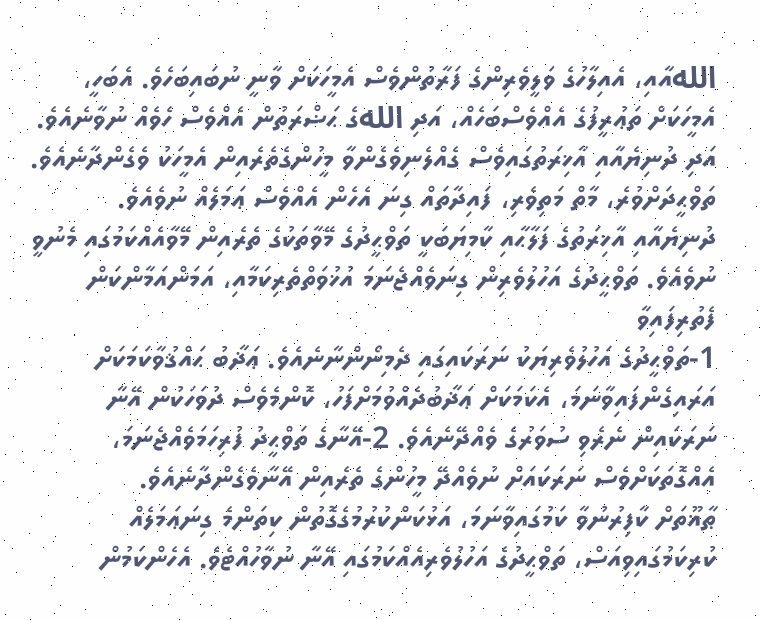اللهއާއި، އެއިލާހުގެ ވަލީވެރިންގެ ފަރާތުންވެސް އެމީހަކަށް ވާނީ ނުބައިބަހެވެ. އެބަހީ، އެމީހަކަށް ތަޢުރީފުގެ އެއްވެސްބަހެއް، އަދި اللهގެ ޙަޟްރަތުން އެއްވެސް ހެވެއް ނުވާނެއެވެ. އަދި ދުނިޔެއާއި އާޚިރަތުގައިވެސް ގެއްލެނިވެގެންވާ މީހުންގެތެރެއިން އެމީހަކު ވެގެންދާނެއެވެ.
ތަވްޙީދަށްވުރެ، މާތް މަތިވެރި، ފައިދާތައް ގިނަ އެހެން އެއްވެސް ޢަމަލެއް ނުވެއެވެ. ދުނިޔެއާއި އާޚިރަތުގެ ފަލާޙާއި ކާމިޔަބަކީ ތަވްޙީދުގެ މޭވާތަކުގެ ތެރެއިން މޭވާއެއްކަމުގައި މެނުވީ ނުވެއެވެ. ތަވްޙީދުގެ އަހުލުވެރިން ގިނަވެއްޖެނަމަ އުޚުވަތްތެރިކަމާއި، އަމަންއަމާންކަން ފެތުރިފައިވާ
1-ތަވްޙީދުގެ އަހުލުވެރިޔަކު ނަރަކައިގައި ދެމިނޯންނާނެއެވެ. ޢަޛާބު ޙައްޤުވާކަމަކަށް އަރައިގެންފައިވާނަމަ، އެކަމަކަށް ޢަޛާބުދެއްވުމަށްފަހު، ކޮންމެވެސް ދުވަހަކުން އޭނާ ނަރަކައިން ނެރެވި ސުވަރުގެ ވެއްދޭނެއެވެ. 2-އޭނާގެ ތަވްޙީދު ފުރިހަމަވެއްޖެނަމަ، އެއްގޮތަކަށްވެސް ނަރަކައަށް ނުވެއްދޭ މީހުންގެ ތެރެއިން އޭނާވެގެންދާނެއެވެ.
ޠާޣޫތަށް ކާފިރުނުވާ ކަމުގައިވާނަމަ، އަޅުކަންކުރުމުގެގޮތުން ކިތަންމެ ގިނަޢަމަލެއް ކުރިކަމުގައިވިއަސް، ތަވްޙީދުގެ އަހުލުވެރިއެއްކަމުގައި އޭނާ ނުވާހުއްޓެވެ. އެހެންކަމުން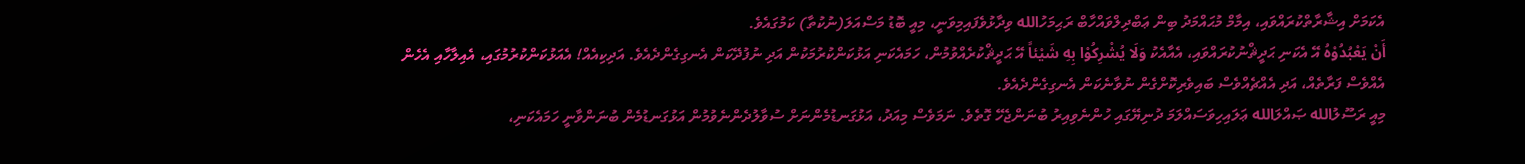އެކަމަށް އިޝާރާތްކުރައްވައި، އިމާމް މުޙައްމަދު ބިން ޢަބްދިލްވައްހާބް ރަޙިމަހުالله ވިދާޅުވެފައިމިވަނީ، މިއީ ބޮޑު މަސްއަލަ(ނުކުތާ) ކަމުގައެވެ.
أَنْ يَعْبُدُوْهُ އޭ އެކަނި ޙަދީޘްނުކުރައްވައި، އެއާއެކު وَلَا يُشْرِكُوْا بِهِ شَيْئاً އޭ ޙަދީޘްކުރެއްވުމުން، ހަމައެކަނި އަޅުކަންކުރުމަކުން އަދި ނުފުދޭކަން އެނގިގެންދެއެވެ. އަދިކިއެއް! އެއަޅުކަންކުރުމުގައި، އެއިލާހާއި އެހެން އެއްވެސް ފަރާތެއް، އަދި އެއްޗެއްވެސް ބައިވެރިކޮށްގެން ނުވާނެކަން އެނގިގެންދެއެވެ.
މިއީ ރަސޫލުالله ޞައްލަالله ޢަލައިހިވަސައްލަމަ ދުނިޔޭގައި ހުންނެވިއިރު ބުނަންޖެހޭ ގޮތެވެ. ނަމަވެސް މިއަދު، އަޅުގަނޑުމެންނަށް ސުވާލުދެންނެވުމުން އަޅުގަނޑުމެން ބުނަންވާނީ ހަމައެކަނި،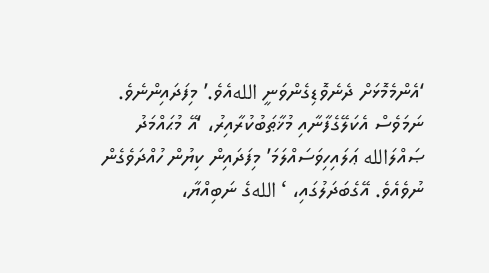‘އެންމެމޮޅަށް ދެނެވޮޑިގެންވަނީ اللهއެވެ.’ މިފަދައިންނެވެ.
ނަމަވެސް އެކަލޭގެފާނާއި މުޚާޠަބުކުރާއިރު، ‘އޭ މުޙައްމަދު ޞައްލަالله ޢަލައިހިވަސައްލަމަ’ މިފަދައިން ކިޔުން ހުއްދަވެގެން ނުވެއެވެ. އޭގެބަދަލުގައި، ‘اللهގެ ނަބިއްޔާ،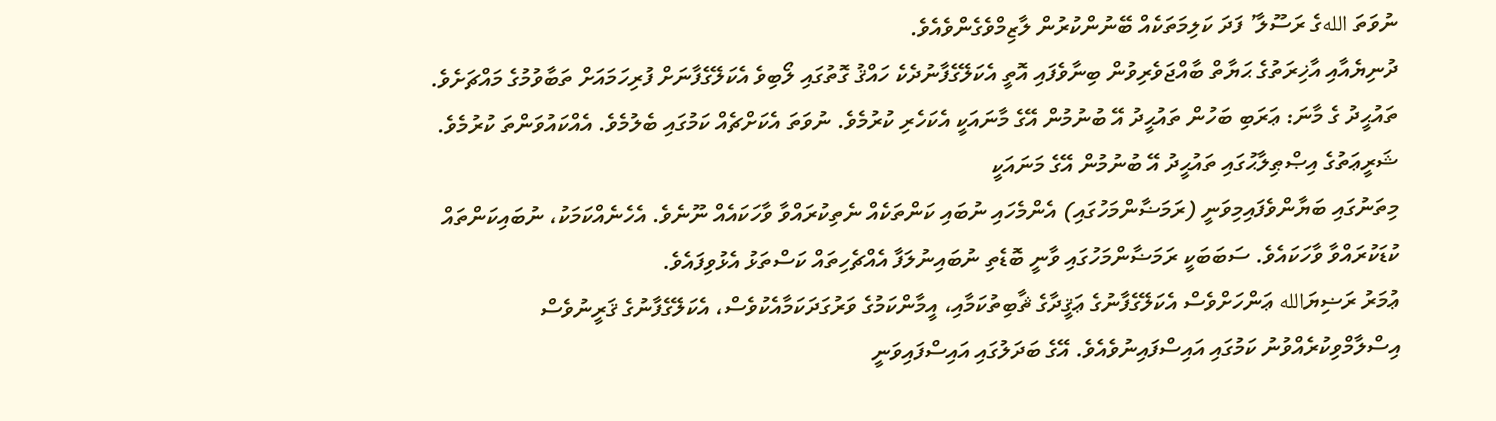ނުވަތަ اللهގެ ރަސޫލާ’ ފަދަ ކަލިމަތަކެއް ބޭނުންކުރުން ލާޒިމްވެގެންވެއެވެ.
ދުނިޔެއާއި އާޚިރަތުގެ ޙަޔާތް ބާއްޖަވެރިވުން ބިނާވެފައި އޮތީ އެކަލޭގެފާނުދެކެ ހައްޤު ގޮތުގައި ލޯބިވެ އެކަލޭގެފާނަށް ފުރިހަމައަށް ތަބާވުމުގެ މައްޗަށެވެ.
ތައުޙީދު ގެ މާނަ: ޢަރަބި ބަހުން ތައުޙީދު އޭ ބުނުމުން އޭގެ މާނައަކީ އެކަހެރި ކުރުމެވެ. ނުވަތަ އެކަށްޗެއް ކަމުގައި ބެލުމެވެ. އެއްކައުވަންތަ ކުރުމެވެ. ޝަރީޢަތުގެ އިޞްޠިލާޙުގައި ތައުޙީދު އޭ ބުނުމުން އޭގެ މަނައަކީ
މިތަނުގައި ބަޔާންވެފައިމިވަނީ (ރަމަޟާންމަހުގައި) އެންމެހައި ނުބައި ކަންތަކެއް ނެތިކުރައްވާ ވާހަކައެއް ނޫނެވެ. އެހެނެއްކަމަކު، ނުބައިކަންތައް ކުޑަކުރައްވާ ވާހަކައެވެ. ސަބަބަކީ ރަމަޟާންމަހުގައި ވާނީ ބޮޑެތި ނުބައިނުލަފާ އެއްޗެހިތައް ކަސްތަޅު އެޅުވިފައެވެ.
ޢުމަރު ރަޟިޔަالله ޢަންހަށްވެސް އެކަލޭގެފާނުގެ ޢަޤީދާގެ ޘާބިތުކަމާއި، އީމާންކަމުގެ ވަރުގަދަކަމާއެކުވެސް، އެކަލޭގެފާނުގެ ޤަރީނުވެސް އިސްލާމްވިކުރެއްވުނު ކަމުގައި އައިސްފައިނުވެއެވެ. އޭގެ ބަދަލުގައި އައިސްފައިވަނީ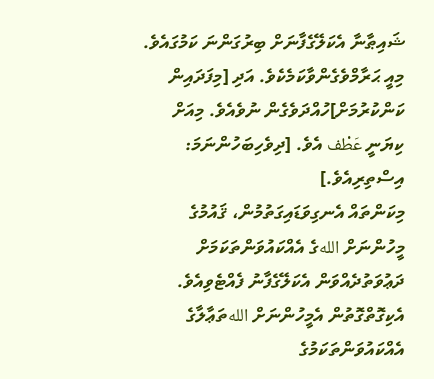ޝައިޠާނާ އެކަލޭގެފާނަށް ބިރުގަންނަ ކަމުގައެވެ.
މިއީ ޙަރާމްވެގެންވާކަމެކެވެ. އަދި [މިފަދައިން ކަންކުރުމަށް]ހުއްދަވެގެން ނުވެއެވެ. މިއަށް ކިޔަނީ عَطْف އެވެ. [ދިވެހިބަހުންނަމަ: އިސްތިރިއެވެ.]
މިކަންތައް އެނގިވަޑައިގަތުމުން، ޤައުމުގެ މީހުންނަށް اللهގެ އެއްކައުވަންތަކަމަށް ދަޢުވަތުދެއްވަން އެކަލޭގެފާނު ފެއްޓެވިއެވެ. އެކިގޮތްގޮތުން އެމީހުންނަށް اللهތަޢާލާގެ އެއްކައުވަންތަކަމުގެ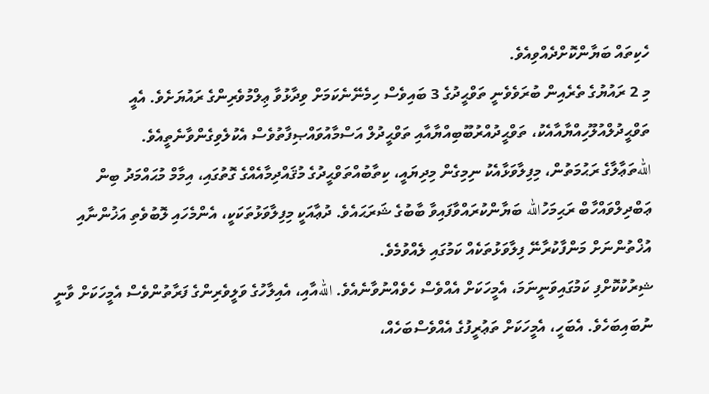ހެކިތައް ބަޔާންކޮށްދެއްވިއެވެ.
މި 2 ރައުޔުގެ ތެރެއިން ބުރަވެވެނީ ތަވްޙީދުގެ 3 ބައިވެސް ހިމެނޭނެކަމަށް ވިދާޅުވާ ޢިލްމުވެރިންގެ ރައުޔަށެވެ. އެއީ ތަވްޙީދުލްއުލޫހިއްޔާއާއެކު، ތަވްޙީދުއްރުބޫބިއްޔާއާއި ތަވްޙީދުލް އަސްމާއުވައްޞިފާތުވެސް އެކުލެވިގެންވާނެތީއެވެ.
اللهތަޢާލާގެ ރަޙުމަތުން، މިފިލާވަޅާއެކު ނިމިގެން މިދިޔައީ، ކިތާބުއްތަވްޙީދުގެ މުޤައްދިމާއެއްގެ ގޮތުގައި، އިމާމް މުޙައްމަދު ބިން ޢަބްދިލްވައްހާބް ރަޙިމަހުالله ބަޔާންކުރައްވާފައިވާ ބާބުގެ ޝަރަޙައެވެ. ދުޢާއަކީ މިފިލާވަޅުތަކަކީ، އެންމެހައި ލޮބުވެތި އަޚުންނާއި އުޚްތުންނަށް މަންފާކުރާނޭ ފިލާވަޅުތަކެއް ކަމުގައި ލެއްވުމެވެ.
ޝިރުކުކޮށްފި ކަމުގައިވަނީނަމަ، އެމީހަކަށް އެއްވެސް ހެވެއްނުވާނެއެވެ. اللهއާއި، އެއިލާހުގެ ވަލީވެރިންގެ ފަރާތުންވެސް އެމީހަކަށް ވާނީ ނުބައިބަހެވެ. އެބަހީ، އެމީހަކަށް ތަޢުރީފުގެ އެއްވެސްބަހެއް،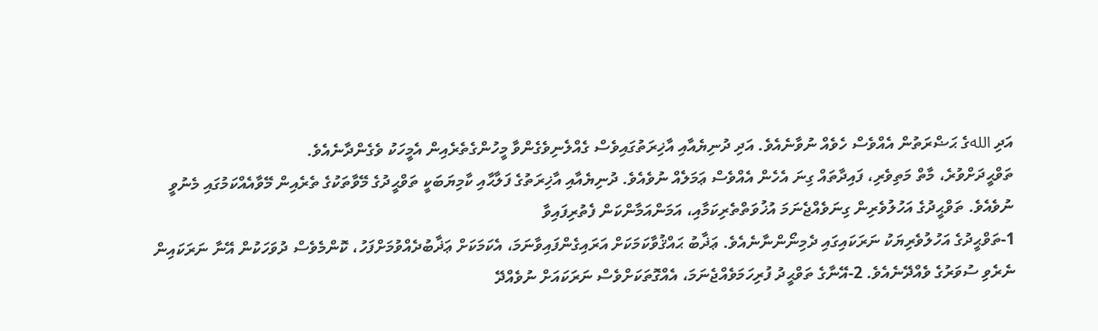އަދި اللهގެ ޙަޟްރަތުން އެއްވެސް ހެވެއް ނުވާނެއެވެ. އަދި ދުނިޔެއާއި އާޚިރަތުގައިވެސް ގެއްލެނިވެގެންވާ މީހުންގެތެރެއިން އެމީހަކު ވެގެންދާނެއެވެ.
ތަވްޙީދަށްވުރެ، މާތް މަތިވެރި، ފައިދާތައް ގިނަ އެހެން އެއްވެސް ޢަމަލެއް ނުވެއެވެ. ދުނިޔެއާއި އާޚިރަތުގެ ފަލާޙާއި ކާމިޔަބަކީ ތަވްޙީދުގެ މޭވާތަކުގެ ތެރެއިން މޭވާއެއްކަމުގައި މެނުވީ ނުވެއެވެ. ތަވްޙީދުގެ އަހުލުވެރިން ގިނަވެއްޖެނަމަ އުޚުވަތްތެރިކަމާއި، އަމަންއަމާންކަން ފެތުރިފައިވާ
1-ތަވްޙީދުގެ އަހުލުވެރިޔަކު ނަރަކައިގައި ދެމިނޯންނާނެއެވެ. ޢަޛާބު ޙައްޤުވާކަމަކަށް އަރައިގެންފައިވާނަމަ، އެކަމަކަށް ޢަޛާބުދެއްވުމަށްފަހު، ކޮންމެވެސް ދުވަހަކުން އޭނާ ނަރަކައިން ނެރެވި ސުވަރުގެ ވެއްދޭނެއެވެ. 2-އޭނާގެ ތަވްޙީދު ފުރިހަމަވެއްޖެނަމަ، އެއްގޮތަކަށްވެސް ނަރަކައަށް ނުވެއްދޭ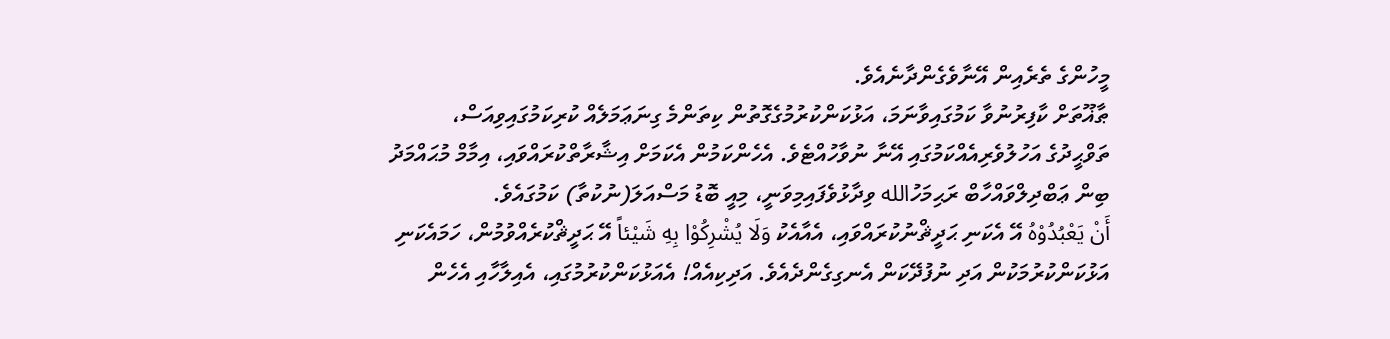މީހުންގެ ތެރެއިން އޭނާވެގެންދާނެއެވެ.
ޠާޣޫތަށް ކާފިރުނުވާ ކަމުގައިވާނަމަ، އަޅުކަންކުރުމުގެގޮތުން ކިތަންމެ ގިނަޢަމަލެއް ކުރިކަމުގައިވިއަސް، ތަވްޙީދުގެ އަހުލުވެރިއެއްކަމުގައި އޭނާ ނުވާހުއްޓެވެ. އެހެންކަމުން އެކަމަށް އިޝާރާތްކުރައްވައި، އިމާމް މުޙައްމަދު ބިން ޢަބްދިލްވައްހާބް ރަޙިމަހުالله ވިދާޅުވެފައިމިވަނީ، މިއީ ބޮޑު މަސްއަލަ(ނުކުތާ) ކަމުގައެވެ.
أَنْ يَعْبُدُوْهُ އޭ އެކަނި ޙަދީޘްނުކުރައްވައި، އެއާއެކު وَلَا يُشْرِكُوْا بِهِ شَيْئاً އޭ ޙަދީޘްކުރެއްވުމުން، ހަމައެކަނި އަޅުކަންކުރުމަކުން އަދި ނުފުދޭކަން އެނގިގެންދެއެވެ. އަދިކިއެއް! އެއަޅުކަންކުރުމުގައި، އެއިލާހާއި އެހެން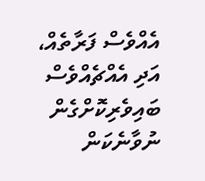އެއްވެސް ފަރާތެއް، އަދި އެއްޗެއްވެސް ބައިވެރިކޮށްގެން ނުވާނެކަން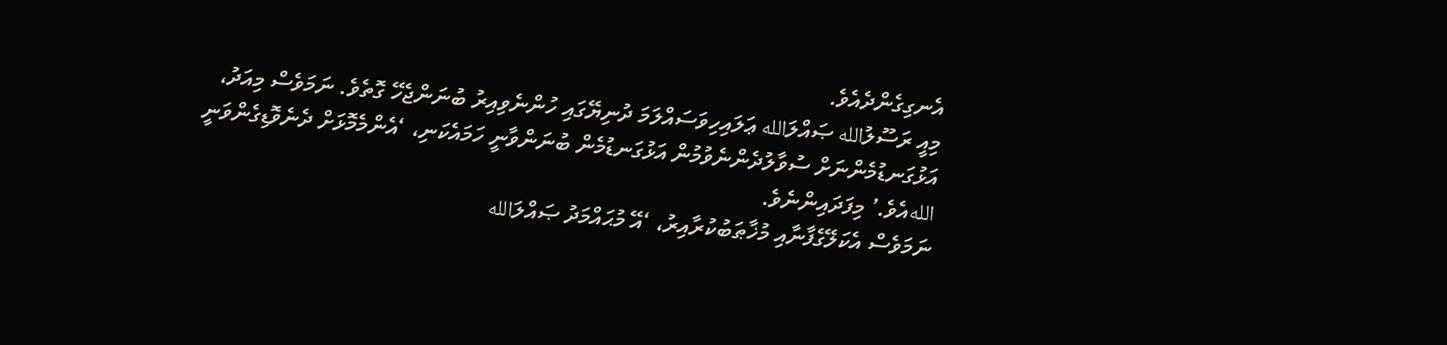އެނގިގެންދެއެވެ.
މިއީ ރަސޫލުالله ޞައްލަالله ޢަލައިހިވަސައްލަމަ ދުނިޔޭގައި ހުންނެވިއިރު ބުނަންޖެހޭ ގޮތެވެ. ނަމަވެސް މިއަދު، އަޅުގަނޑުމެންނަށް ސުވާލުދެންނެވުމުން އަޅުގަނޑުމެން ބުނަންވާނީ ހަމައެކަނި، ‘އެންމެމޮޅަށް ދެނެވޮޑިގެންވަނީ اللهއެވެ.’ މިފަދައިންނެވެ.
ނަމަވެސް އެކަލޭގެފާނާއި މުޚާޠަބުކުރާއިރު، ‘އޭ މުޙައްމަދު ޞައްލަالله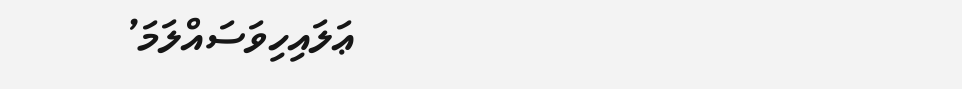ޢަލައިހިވަސައްލަމަ’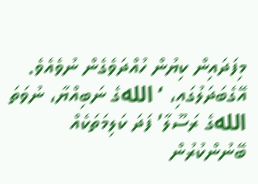މިފަދައިން ކިޔުން ހުއްދަވެގެން ނުވެއެވެ. އޭގެބަދަލުގައި، ‘اللهގެ ނަބިއްޔާ، ނުވަތަ اللهގެ ރަސޫލާ’ ފަދަ ކަލިމަތަކެއް ބޭނުންކުރުން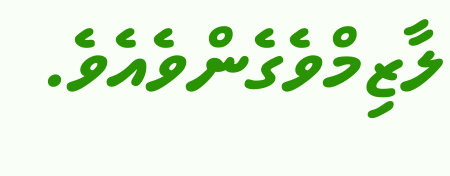ލާޒިމްވެގެންވެއެވެ.